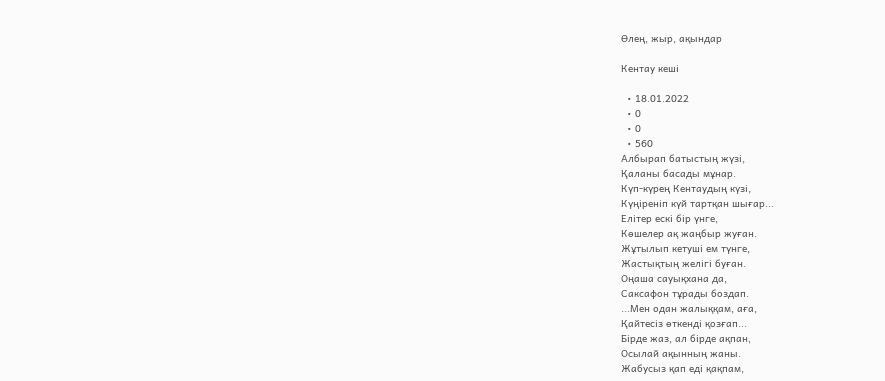Өлең, жыр, ақындар

Кентау кеші

  • 18.01.2022
  • 0
  • 0
  • 560
Албырап батыстың жүзі,
Қаланы басады мұнар.
Күп-күрең Кентаудың күзі,
Күңіреніп күй тартқан шығар...
Елітер ескі бір үнге,
Көшелер ақ жаңбыр жуған.
Жұтылып кетуші ем түнге,
Жастықтың желігі буған.
Оңаша сауықхана да,
Саксафон тұрады боздап.
...Мен одан жалыққам, аға,
Қайтесіз өткенді қозғап...
Бірде жаз, ал бірде ақпан,
Осылай ақынның жаны.
Жабусыз қап еді қақпам,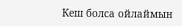Кеш болса ойлаймын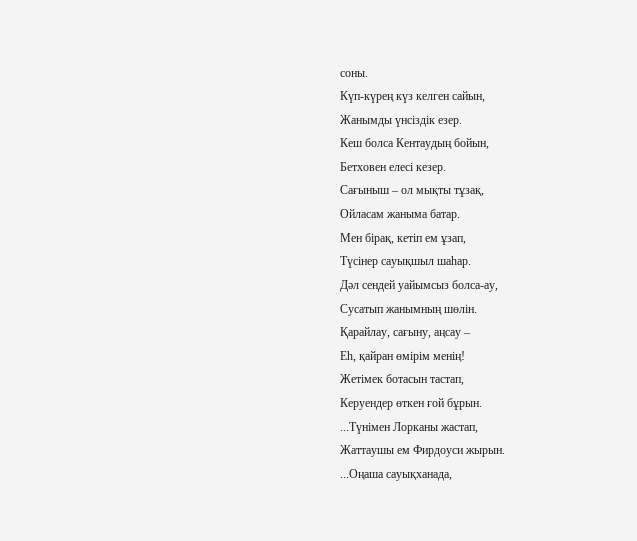соны.
Күп-күрең күз келген сайын,
Жанымды үнсіздік езер.
Кеш болса Кентаудың бойын,
Бетховен елесі кезер.
Сағыныш – ол мықты тұзақ,
Ойласам жаныма батар.
Мен бірақ, кетіп ем ұзап,
Түсінер сауықшыл шаһар.
Дәл сендей уайымсыз болса-ау,
Сусатып жанымның шөлін.
Қарайлау, сағыну, аңсау –
Еһ, қайран өмірім менің!
Жетімек ботасын тастап,
Керуендер өткен ғой бұрын.
...Түнімен Лорканы жастап,
Жаттаушы ем Фирдоуси жырын.
...Оңаша сауықханада,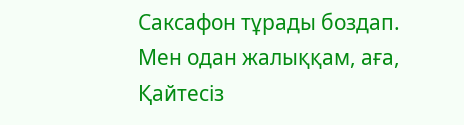Саксафон тұрады боздап.
Мен одан жалыққам, аға,
Қайтесіз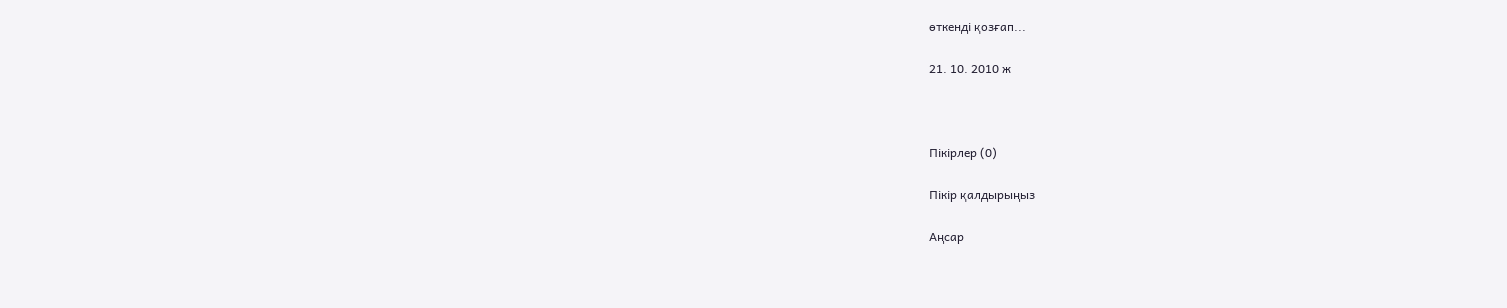өткенді қозғап...

21. 10. 2010 ж



Пікірлер (0)

Пікір қалдырыңыз

Аңсар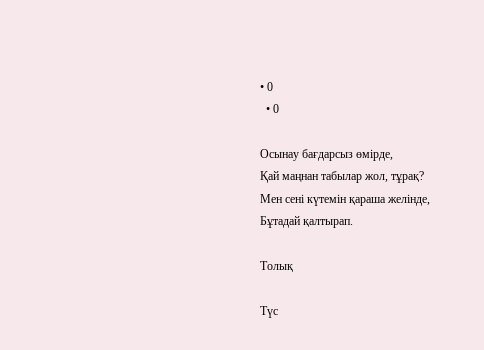• 0
  • 0

Осынау бағдарсыз өмірде,
Қай маңнан табылар жол, тұрақ?
Мен сені күтемін қараша желінде,
Бұтадай қалтырап.

Толық

Түс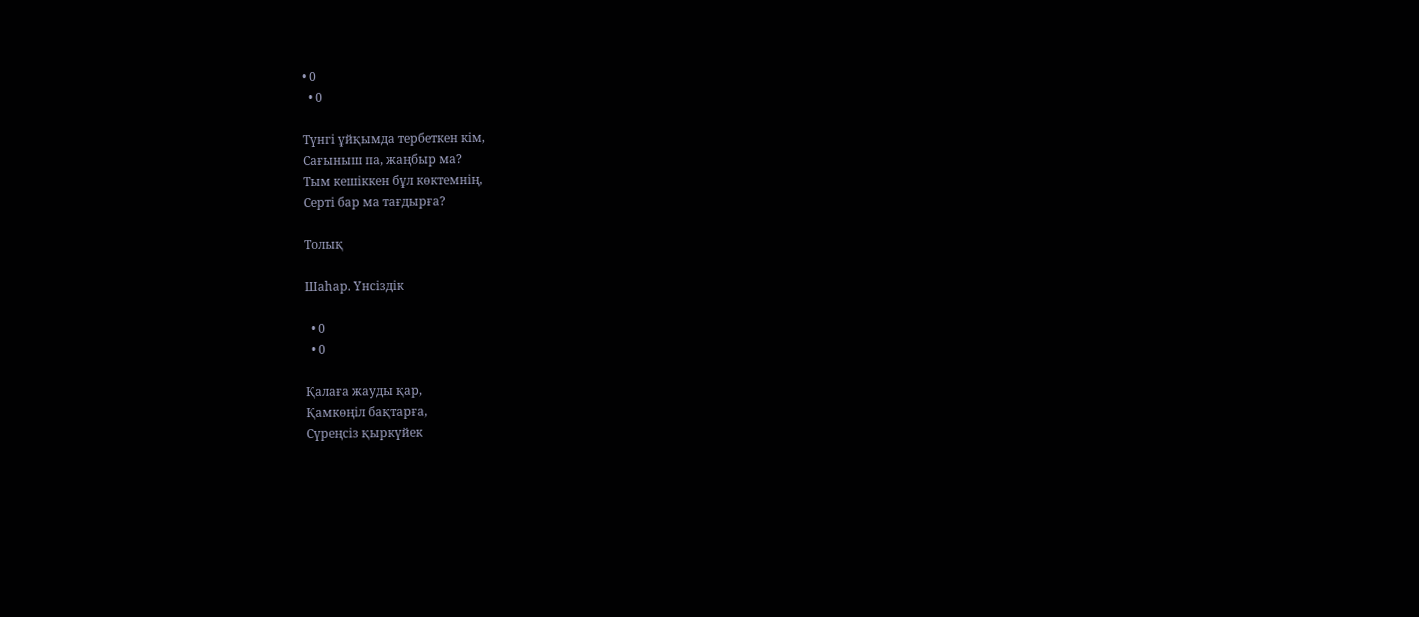• 0
  • 0

Түнгі ұйқымда тербеткен кім,
Сағыныш па, жаңбыр ма?
Тым кешіккен бұл көктемнің,
Серті бар ма тағдырға?

Толық

Шаһар. Үнсіздік

  • 0
  • 0

Қалаға жауды қар,
Қамкөңіл бақтарға,
Сүреңсіз қыркүйек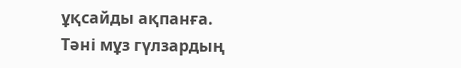ұқсайды ақпанға.
Тәні мұз гүлзардың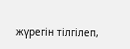жүрегін тілгілеп,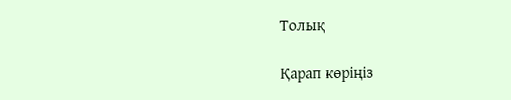Толық

Қарап көріңіз